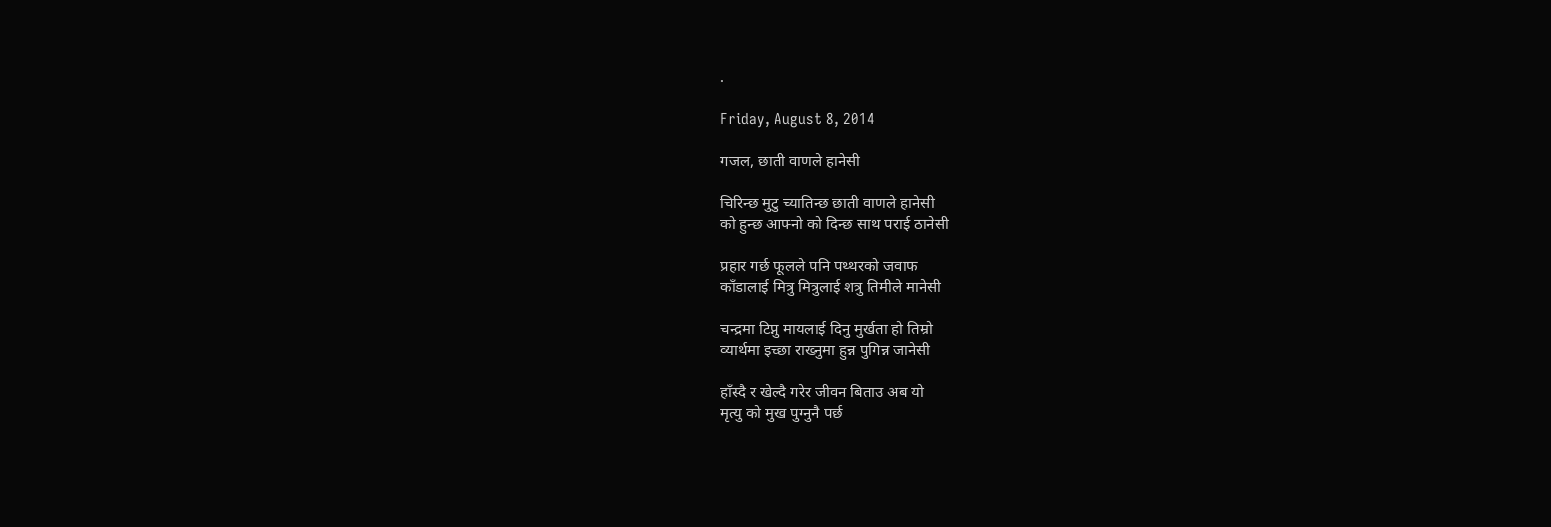.

Friday, August 8, 2014

गजल, छाती वाणले हानेसी

चिरिन्छ मुटु च्यातिन्छ छाती वाणले हानेसी
को हुन्छ आफ्नो को दिन्छ साथ पराई ठानेसी

प्रहार गर्छ फूलले पनि पथ्थरको जवाफ
काँडालाई मित्रु मित्रुलाई शत्रु तिमीले मानेसी

चन्द्रमा टिप्नु मायलाई दिनु मुर्खता हो तिम्रो
व्यार्थमा इच्छा राख्नुमा हुन्न पुगिन्न जानेसी

हाँस्दै र खेल्दै गरेर जीवन बिताउ अब यो
मृत्यु को मुख पुग्नुनै पर्छ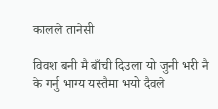कालले तानेसी

विवश बनी मै बाँची दिउला यो जुनी भरी नै
के गर्नु भाग्य यस्तैमा भयो दैवले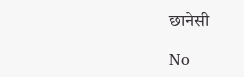छानेसी

No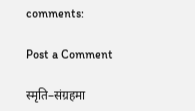comments:

Post a Comment

स्मृति–संग्रहमा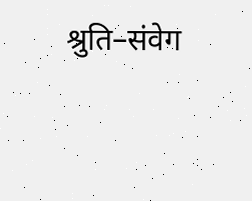श्रुति–संवेग